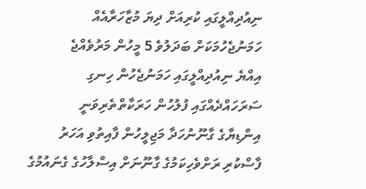ނިއުދިއްލީގައި ކުރިއަށް ދިޔަ މުޒާހަރާއެއް ހަމަނުޖެހުމަކަށް ބަދަލުވެ 5 މީހުން މަރުވެއްޖެ
އިއްޔެ ނިއުދިއްލީގައި ހަމަނުޖެހުން ހިނގި ސަރަހައްދެއްގައި ފުލުހުން ހަރަކާތްތެރިވަނީ
އިންޑިޔާގެ ގާނޫނުހަދާ މަޖިލީހުން ފާއިތުވި އަހަރު ފާސްކުރި ރަށްވެހިކަމުގެ ގާނޫނަށް އިސްލާހުގެ ގެނައުމުގެ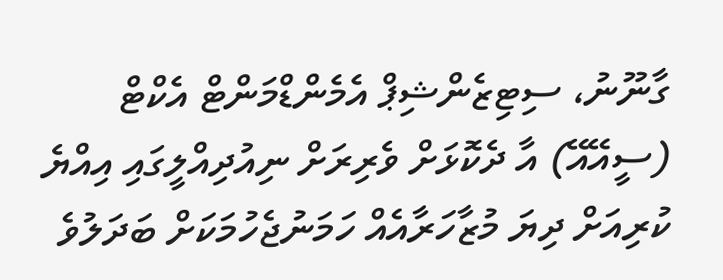ގާނޫނު، ސިޓިޒެންޝިޕް އެމެންޑްމަންޓް އެކްޓް (ސީއޭއޭ) އާ ދެކޮޅަށް ވެރިރަށް ނިއުދިއްލީގައި އިއްޔެ ކުރިއަށް ދިޔަ މުޒާހަރާއެއް ހަމަނުޖެހުމަކަށް ބަދަލުވެ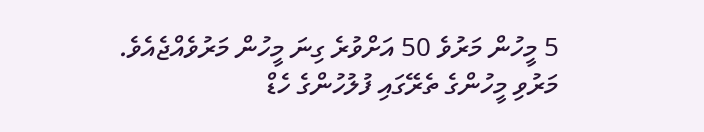5 މީހުން މަރުވެ 50 އަށްވުރެ ގިނަ މީހުން މަރުވެއްޖެއެވެ. މަރުވި މީހުންގެ ތެރޭގައި ފުލުހުންގެ ހެޑް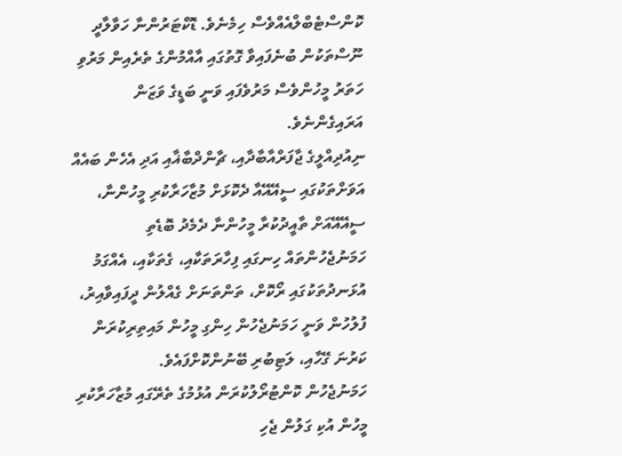ކޮންސްޓެބްލްއެއްވެސް ހިމެނެވެ. ޑޮކްޓަރުންނާ ހަވާލާދީ ނޫސްތަކުން ބުނެފައިވާ ގޮތުގައި އާއްމުންގެ ތެރެއިން މަރުވި ހަތަރު މީހުންވެސް މަރުވެފައި ވަނީ ބަޑީގެ ވަޒަން އަރައިގެންނެވެ.
ނިއުދިއްލީގެ ޖާފަރްއާބާދާއި، ޗާންދްބާޣާއި އަދި އެހެން ބައެއް އަވަށްތަކުގައި ސީއޭއޭއާ ދެކޮޅަށް މުޒާހަރާކުރި މީހުންނާ، ސީއޭއޭއަށް ތާއީދުކުރާ މީހުންނާ ދެމެދު ބޮޑެތި ހަމަނުޖެހުންތައް ހިނގައި ފިހާރަތަކާއި، ގެތަކާއި، އެއްގަމު އުޅަނދުތަކުގައި ރޯކޮށް، ތަންތަނަށް ގެއްލުން ދީފައިވާއިރު، ފުލުހުން ވަނީ ހަމަނުޖެހުން ހިންގި މީހުން މައިތިރިކުރަން ކަރުނަ ގޭހާއި، ލަޓިބުރި ބޭނުންކޮށްފައެވެ.
ހަމަނުޖެހުން ކޮންޓުރޯލުކުރަން އުޅުމުގެ ތެރޭގައި މުޒާހަރާކުރި މީހުން އުކި ގަލުން ޖެހި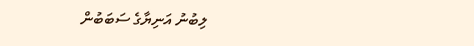ލިބުނު އަނިޔާގެ ސަބަބުން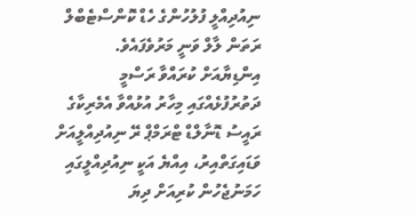ނިއުދިއްލީ ފުލުހުންގެ ހެޑް ކޮންސްޓެބްލް ރަތަން ލާލް ވަނީ މަރުވެފައެވެ.
އިންޑިޔާއަށް ކުރައްވާ ރަސްމީ ދަތުރުފުޅެއްގައި މިހާރު އުޅުއްވާ އެމެރިކާގެ ރައީސު ޑޮނާލްޑް ޓްރަމްޕް ރޭ ނިއުދިއްލީއަށް ވަޑައިގަތްއިރު، އިއްޔެ އަކީ ނިއުދިއްލީގައި ހަމަނުޖެހުން ކުރިއަށް ދިޔަ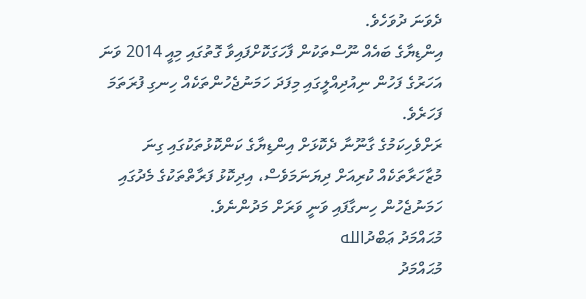ދެވަނަ ދުވަހެވެ.
އިންޑިޔާގެ ބައެއް ނޫސްތަކުން ފާހަގަކޮށްފައިވާ ގޮތުގައި މިއީ 2014 ވަނަ އަހަރުގެ ފަހުން ނިއުދިއްލީގައި މިފަދަ ހަމަނުޖެހުންތަކެއް ހިނގި ފުރަތަމަ ފަހަރެވެ.
ރަށްވެހިކަމުގެ ގާނޫނާ ދެކޮޅަށް އިންޑިޔާގެ ކަންކޮޅުތަކުގައި ގިނަ މުޒާހަރާތަކެއް ކުރިއަށް ދިޔަނަމަވެސް، އިދިކޮޅު ފަރާތްތަކުގެ މެދުގައި ހަމަނުޖެހުން ހިނގާފައި ވަނީ ވަރަށް މަދުންނެވެ.
މުޙައްމަދު ޢަބްދުالله
މުޙައްމަދު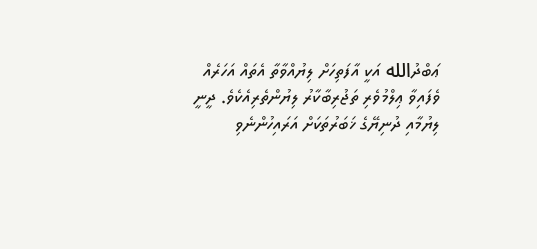ޢަބްދުالله އަކީ އާފަތިހަށް ލިޔުއްވާތާ އެތައް އަހަރެއް ވެފައިވާ ޢިލްމުވެރި ތަޖުރިބާކާރު ލިޔުންތެރިއެކެވެ. ދީނީ ލިޔުމާއި ދުނިޔޭގެ ޚަބަރުތަކަށް އަރައިހުންނެވި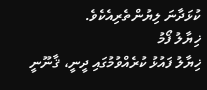ކުޅަދާނަ ލިޔުންތެރިއެކެވެ.
ޚިޔާލު ފޯމު
ޚިޔާލު ފައުޅު ކުރެއްވުމުގައި ދީނީ، ޤާނޫނީ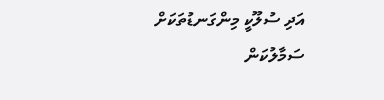އަދި ސުލޫކީ މިންގަނޑުތަކަށް ސަމާލުކަން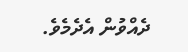ދެއްވުން އެދެމެވެ.